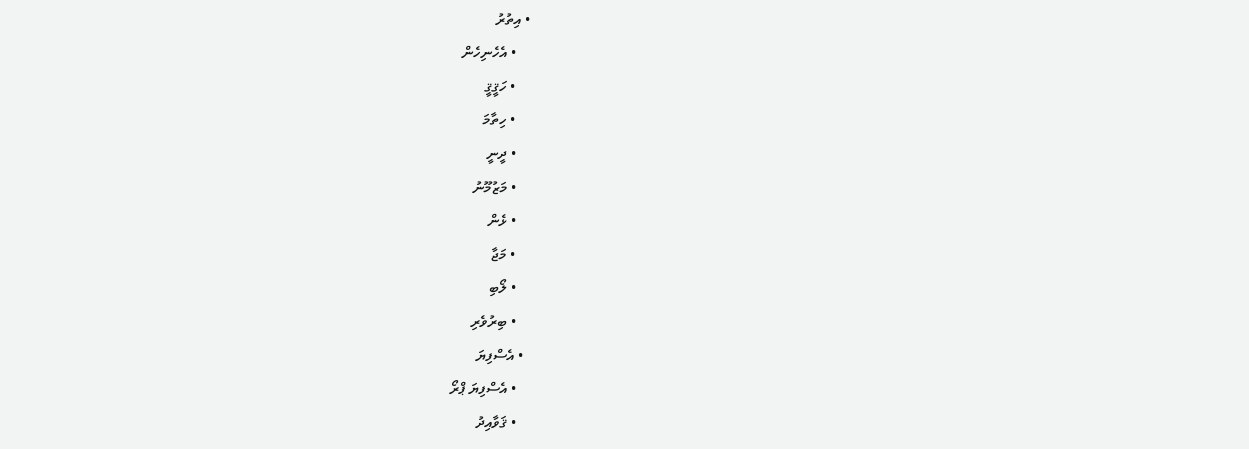• އިތުރު
    • އެހެނިހެން
    • ހަޤީޤީ
    • ހިތާމަ
    • ދީނީ
    • މަޒުމޫނު
    • ޅެން
    • މަޖާ
    • ލޯބި
    • ބިރުވެރި
  • އެސްފިޔަ
    • އެސްފިޔަ ޕްރޯ
    • ޤަވާއިދު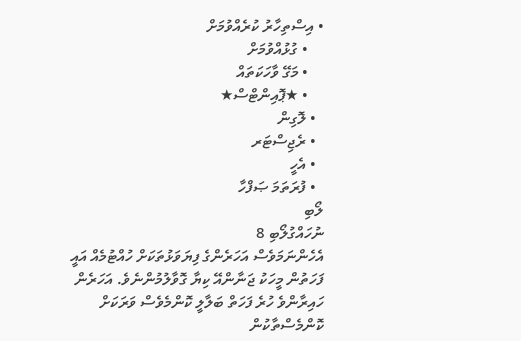• އިސްތިހާރު ކުރެއްވުމަށް
    • ގުޅުއްވުމަށް
    • މަގޭ ވާހަކަތައް
    • ★ޕޮއިންޓްސް★
  • ލޮގިން
  • ރެޖިސްޓަރ
  • އެހީ
  • ފުރަތަމަ ޞަފްހާ
ލޯބި
ނުހައްގުލޯބި 8
އެހެންނަމަވެސް އަހަރެންގެ ފިޔަވަޅުތަކަށް ހުއްޓުމެއް އައީ ފަހަތުން މީހަކު ޖަނާންއޭ ކިޔާ ގޮވާލުމުންނެވެ. އަހަރެން ހައިރާންވެ ހުރެ ފަހަތް ބަލާލީ ކޮންމެވެސް ވަރަކަށް ކޮންމެސްތާކުން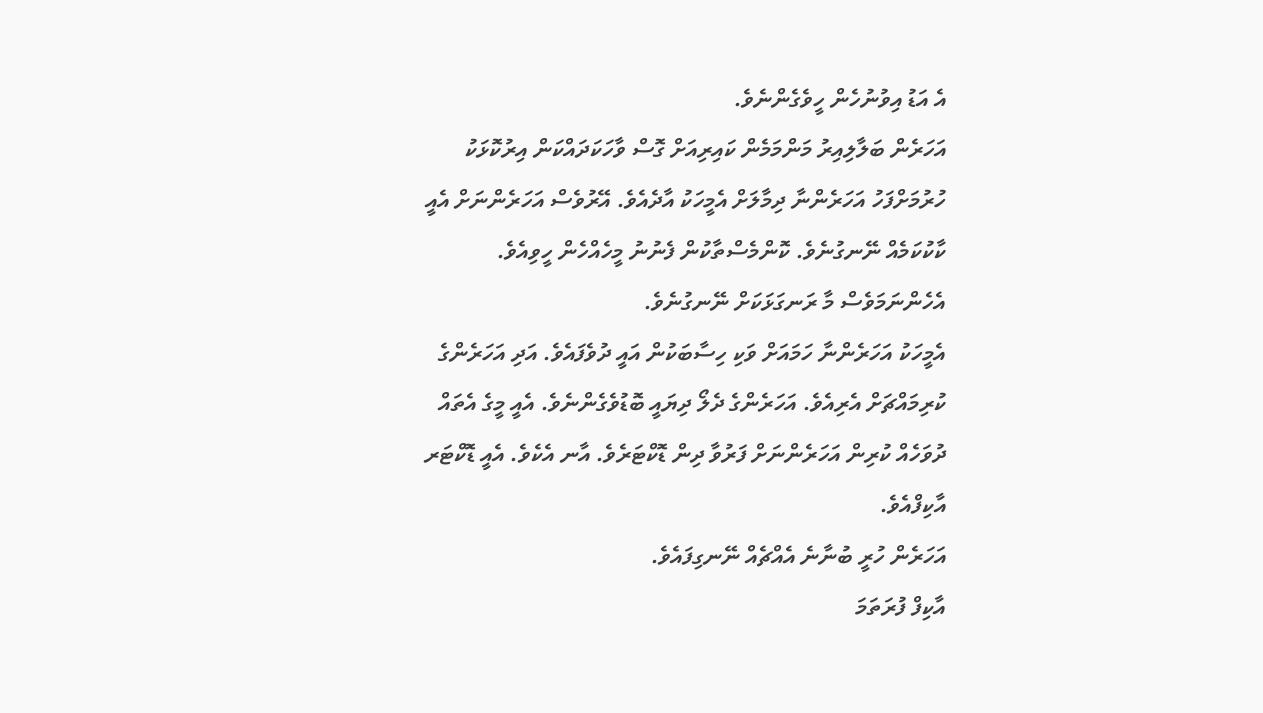އެ އަޑު އިވުނުހެން ހީވެގެންނެވެ.
އަހަރެން ބަލާލިއިރު މަންމަމެން ކައިރިއަށް ގޮސް ވާހަކަދައްކަން އިރުކޮޅަކު ހުރުމަށްފަހު އަހަރެންނާ ދިމާލަށް އެމީހަކު އާދެއެވެ. އޭރުވެސް އަހަރެންނަށް އެއީ ކާކުކަމެއް ނޭނގުނެވެ. ކޮންމެސްތާކުން ފެނުނު މީހެއްހެން ހީވިއެވެ. އެހެންނަމަވެސް މާ ރަނގަޅަކަށް ނޭނގުނެވެ.
އެމީހަކު އަހަރެންނާ ހަމައަށް ވަކި ހިސާބަކުން އައީ ދުވެފައެވެ. އަދި އަހަރެންގެ ކުރިމައްޗަށް އެރިއެވެ. އަހަރެންގެ ދެލޯ ދިޔައީ ބޮޑުވެގެންނެވެ. އެއީ މީގެ އެތައް ދުވަހެއް ކުރިން އަހަރެންނަށް ފަރުވާ ދިން ޑޮކްޓަރެވެ. އާނ އެކެވެ. އެއީ ޑޮކްޓަރ އާކިފްއެވެ.
އަހަރެން ހުރީ ބުނާނެ އެއްޗެއް ނޭނގިފައެވެ.
އާކިފް ފުރަތަމަ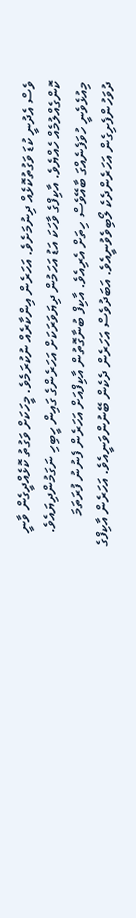ވެސް އެދުނީ ކުޑަ ވަގުތުކޮޅެއް ދިނުމަށެވެ. އަހަރެން އިންކާރެއް ނުކުރަމެވެ. މީހަކަށް ވަގުތު ކޮޅެއްދީގެން ވާނީ ކޮންގެއްލުމެއް ހެއްޔެވެ. އާކިފްގެ ވާހަކަ އަޑު އަހަމުން ދިޔަވަރަކަށް އަހަރެންގެ ގައިން ހީބިހި ނަގަމުންދިޔައެވެ. މިއުޅެވެނީ ހުވަފެނެއްގަ ބާއޭވެސް ހިތަށް އެރިއެވެ. އާކިފް ބުނާގޮތުން އާކިފްއަށް އަހަރެން ފެނުނު ފުރަތަމަ ދުވަހުންފެށިގެން އަހަރެންދެކެ ލޯބިވެވުނީއެވެ. އަބަދުވެސް އަހަރެން ދެކެން ބޭނުންވަނީއެވެ. އަހަރެން އާކިފްގެ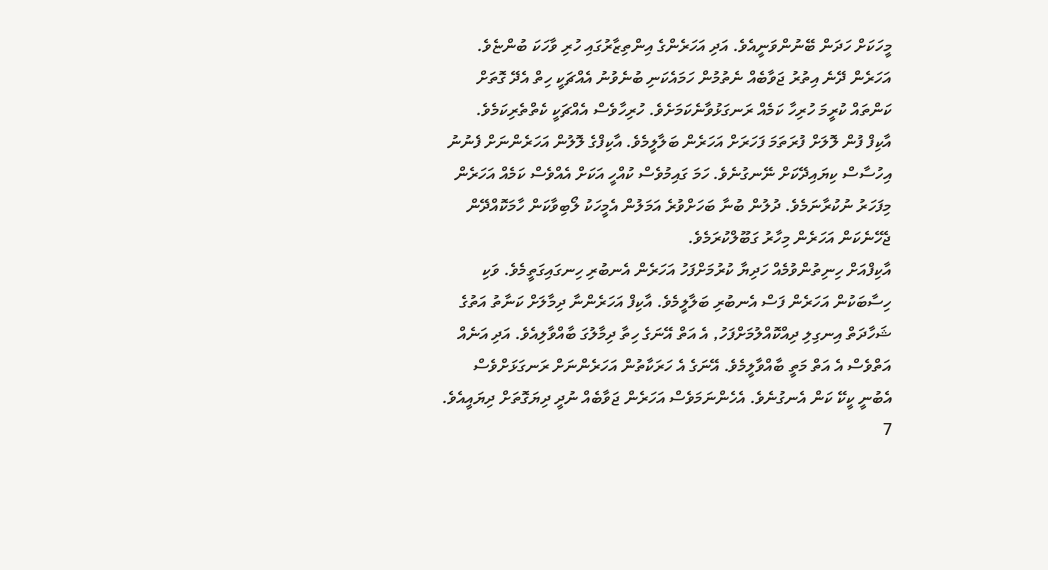މީހަކަށް ހަދަން ބޭނުންވަނީއެވެ. އަދި އަހަރެންގެ އިންތިޒާރުގައި ހުރި ވާހަކަ ބުންޏެވެ. އަހަރެން ދޭނެ އިތުރު ޖަވާބެއް ނެތުމުން ހަމައެކަނި ބުނެވުނު އެއްޗަކީ ހިތް އެދޭ ގޮތަށް ކަންތައް ކުރީމަ ހުރިހާ ކަމެއް ރަނގަޅުވާނެކަމަށެވެ. ހުރިހާވެސް އެއްޗަކީ ކެތްތެރިކަމެވެ.
އާކިފް ފުން ލޮލަށް ފުރަތަމަ ފަހަރަށް އަހަރެން ބަލާލީމެވެ. އާކިފްގެ ލޮލުން އަހަރެންނަށް ފެނުނު އިހުސާސް ކިޔައިދޭކަށް ނޭނގުނެވެ. ހަމަ ގައިމުވެސް ކުއްހީ އަކަށް އެއްވެސް ކަމެއް އަހަރެން މިފަހަރު ނުކުރާނަމެވެ. ދުލުން ބުނާ ބަހަށްވުރެ އަމަލުން އެމީހަކު ލޯބިވާކަން ހާމަކޮއްދޭން ޖެހޭނެކަން އަހަރެން މިހާރު ގަބޫލްކުރަމެވެ.
އާކިފްއަށް ހިނިތުންވުމެއް ހަދިޔާ ކުރުމަށްފަހު އަހަރެން އެނބުރި ހިނގައިގަތީމެވެ. ވަކި ހިސާބަކުން އަހަރެން ފަސް އެނބުރި ބަލާލީމެވެ. އާކިފް އަހަރެންނާ ދިމާލަށް ކަނާތު އަތުގެ ޝަހާދަތް އިނގިލި ދިއްކޮއްލުމަށްފަހު, އެ އަތް އޭނަގެ ހިތާ ދިމާލުގަ ބާއްވާލިއެވެ. އަދި އަނެއް އަތްވެސް އެ އަތް މަތީ ބާއްވާލީމެވެ. އޭނަގެ އެ ހަރަކާތުން އަހަރެންނަށް ރަނގަޅަށްވެސް އެބުނީ ކީކޭ ކަން އެނގުނެވެ. އެހެންނަމަވެސް އަހަރެން ޖަވާބެއް ނުދީ ދިޔަގޮތަށް ދިޔައީއެވެ.
7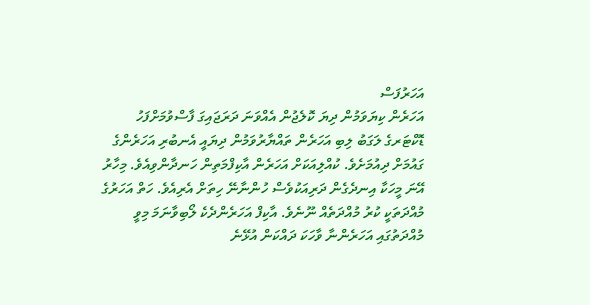އަހަރުފަސް
އަހަރެން ކިޔަވަމުން ދިޔަ ކޮލެޖުން އެއްވަނަ ދަރަޖައިގަ ފާސްވުމަށްފަހު ޑޮކްޓަރގެ ލަގަބު ލިބި އަހަރެން ތައްޔާރުވަމުން ދިޔައީ އެނބުރި އަހަރެންގެ ގައުމަށް ދިއުމަށެވެ. ކުއްލިއަކަށް އަހަރެން އާކިފްމަތިން ހަނދާންވިއެވެ. މިހާރު އޭނަ މީހަކާ އިނދެގެން ދަރިއަކުވެސް ހުންނާނޭ ހިތަށް އެރިއެވެ. ހަތް އަހަރުގެ މުއްދަތަކީ ކުރު މުއްދަތެއް ނޫނެވެ. އާކިފް އަހަރެންދެކެ ލޯބިވާނަމަ މިވީ މުއްދަތުގައި އަހަރެންނާ ވާހަކަ ދައްކަން އުޅޭނެ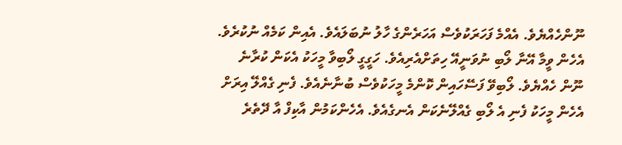ނޫންހެއްޔެވެ. އެއްމެ ފަހަރަކުވެސް އަހަރެންގެ ހާލު ނުބަލައެވެ. އެއިން ކަމެއް ނުކުރެވެ. އެހެން ވީމާ އޭނާ ލޯބި ނުވަނީއޭ ހިތަށްއެރިއެވެ. ހަގީގީ ލޯބިވާ މީހަކު އެކަން ކުރާނެ ނޫން ހެއްޔެވެ. ލޯބިވޭ ފަސޭހައިން ކޮންމެ މީހަކުވެސް ބުނާނެއެވެ. ފެނި ގެއްލޭ އިރަށް އެހެން މީހަކު ފެނި އެ ލޯބި ގެއްލޭނެކަން އެނގެއެވެ. އެހެންކަމުން އާކިފް އާ ދޭތެރެ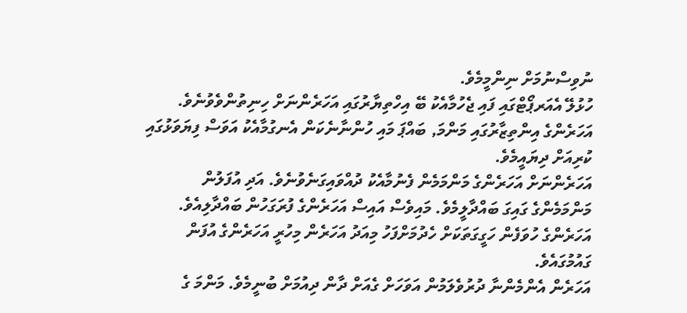ނުވިސްނުމަށް ނިންމީމެވެ.
ހުޅުލޭ އެއަރޕޯޓްގައި ފައި ޖެހުމާއެކު ބޭ އިހްތިޔާރުގައި އަހަރެންނަށް ހިނިތުންވެވުނެވެ. އަހަރެންގެ އިންތިޒާރުގައި މަންމަ, ބައްޕަ މައި ހުންނާނެކަން އެނގުމާއެކު އަވަސް ފިޔަވަޅުގައި ކުރިއަށް ދިޔައީމެވެ.
އަހަރެންނަށް އަހަރެންގެ މަންމަމެން ފެނުމާއެކު ދުއްވައިގަނެވުނެވެ. އަދި އުފަލުން މަންމަމެންގެ ގައިގަ ބައްދާލީމެވެ. މައިވެސް އައިސް އަހަރެންގެ ފުރަގަހުން ބައްދާލިއެވެ. އަހަރެންގެ ހުވަފެން ހަގީގަތަކަށް ހެދުމަށްފަހު މިއަދު އަހަރެން މިހުރީ އަހަރެންގެ އުފަން ގައުމުގައެވެ.
އަހަރެން އެންމެންނާ ދުރުވެލަމުން އަވަހަށް ގެއަށް ދާން ދިއުމަށް ބުނީމެވެ. މަންމަ ގެ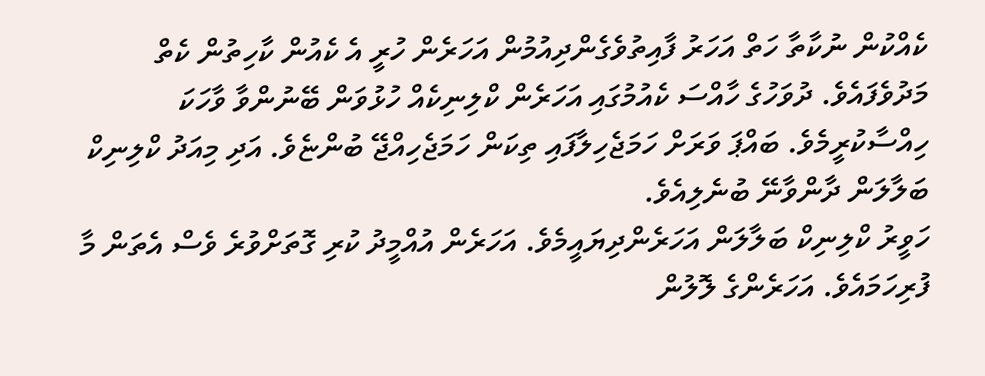ކެއްކުން ނުކާތާ ހަތް އަހަރު ފާއިތުވެގެންދިއުމުން އަހަރެން ހުރީ އެ ކެއުން ކާހިތުން ކެތް މަދުވެފައެވެ. ދުވަހުގެ ހާއްސަ ކެއުމުގައި އަހަރެން ކްލިނިކެއް ހުޅުވަން ބޭނުންވާ ވާހަކަ ހިއްސާކުރީމެވެ. ބައްޕަ ވަރަށް ހަމަޖެހިލާފައި ތިކަން ހަމަޖެހިއްޖޭ ބުންޏެވެ. އަދި މިއަދު ކްލިނިކް ބަލާލަން ދާންވާނޭ ބުނެލިއެވެ.
ހަވީރު ކްލިނިކް ބަލާލަން އަހަރެންދިޔައީމެވެ. އަހަރެން އުއްމީދު ކުރި ގޮތަށްވުރެ ވެސް އެތަން މާ ފުރިހަމައެވެ. އަހަރެންގެ ލޮލުން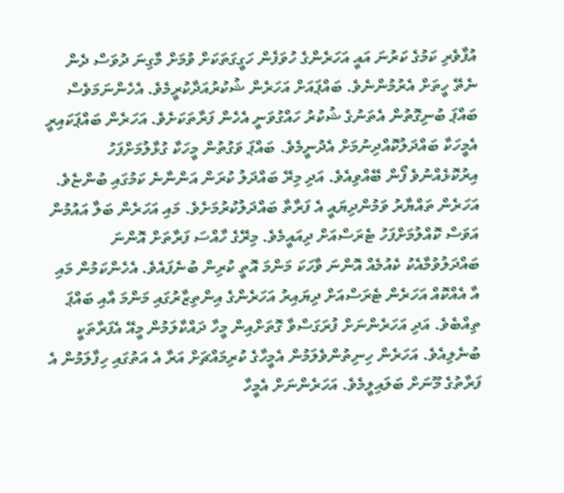އުފާވެރި ކަމުގެ ކަރުނަ އައީ އަހަރެންގެ ހުވަފެން ހަގީގަތަކަށް ވުމަށް މާގިނަ ދުވަސް ދެން ނެތޭ ހީތަށް އެރުމުންނެވެ. ބައްޕައަށް އަހަރެން ޝުކުރުއަދާކުރީމެވެ. އެހެންނަމަވެސް ބައްޕަ ބުނިގޮތުން އެތަނުގެ ޝުކުރު ހައްގުވަނީ އެހެން ފަރާތަކަށެވެ. އަހަރެން ބައްޕަކައިރީ އެމީހަކާ ބައްދަލުކޮއްދިނުމަށް އެދުނީމެވެ. ބައްޕަ ވަގުތުން މީހަކާ ގުޅާލުމަށްފަހު އިރުކޮޅެއްނުވެ ފޯން ބޭއްވިއެވެ. އަދި މިރޭ ބައްދަލު ކުރަން އަންނާނެ ކަމުގައި ބުންޏެވެ.
އަހަރެން ތައްޔާރު ވަމުންދިޔައީ އެ ފަރާތާ ބައްދަލުކުރުމަށެވެ. މައި އަހަރެން ބަލާ އައުމުން އަވަސް ކޮއްލުމަށްފަހު ޓެރަސްއަށް ދިއައީމެވެ. މިރޭގެ ހާއްސަ ފަރާތަށް އޮންނަ ބައްދަލުވުމާއެކު ކެއުމެއް އޮންނަ ވާހަކަ މަންމަ އޮތީ ކުރިން ބުނެފައެވެ. އެހެންކަމުން މައި އާ އެއްކޮއް އަހަރެން ޓެރަސްއަށް ދިޔައިރު އަހަރެންގެ އިންތިޒާރުގައި މަންމަ އާއި ބައްޕަ ތިއްބެވެ. އަދި އަހަރެންނަށް ފުރަގަސްވާ ގޮތަށްއިން މީހާ ދައްކާލަމުން މީއޭ އެފަރާތަކީ ބުނެލިއެވެ. އަހަރެން ހިނިތުންވެލަމުން އެމީހާގެ ކުރިމައްޗަށް އަރާ އެ އަތުގައި ހިފާލަމުން އެ ފަރާތުގެ މޫނަށް ބަލައިލީމެވެ. އަހަރެންނަށް އެމީހާ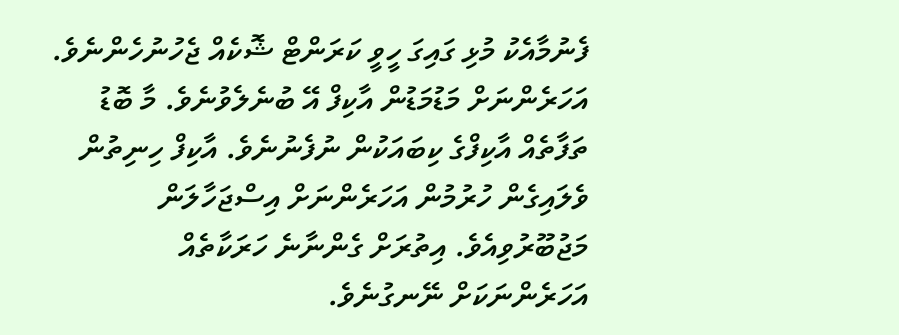ފެނުމާއެކު މުޅި ގައިގަ ހީވީ ކަރަންޓް ޝޮކެއް ޖެހުނުހެންނެވެ. އަހަރެންނަށް މަޑުމަޑުން އާކިފް އޭ ބުނެލެވުނެވެ. މާ ބޮޑު ތަފާތެއް އާކިފްގެ ކިބައަކުން ނުފެނުނެވެ. އާކިފް ހިނިތުން ވެލައިގެން ހުރުމުން އަހަރެންނަށް އިސްޖަހާލަން މަޖުބޫރުވިއެވެ. އިތުރަށް ގެންނާނެ ހަރަކާތެއް އަހަރެންނަކަށް ނޭނގުނެވެ.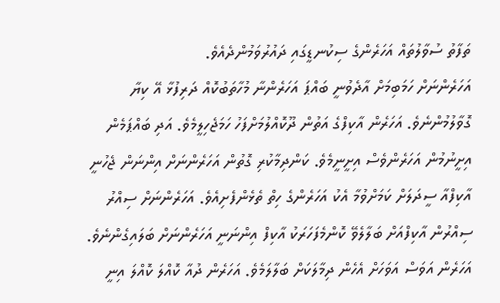ތަފާތު ސުވާލުތައް އަހަރެންގެ ސިކުނޑީގައި ދައުރުވަމުންދެއެވެ.
އަހަރެންނަށް ހަމަބިމަށް އާދެވުނީ ބައްޕަ އަހަރެންނާ މުހާތަބުކޮއް ދަރިފުޅާ އޭ ކިޔާ ގޮވާލުމުންނެވެ. އަހަރެން އާކިފްގެ އަތުން ދޫކޮއްލުމަށްފަހު ހަމަޖެހިލީމެވެ. އަދި ބައްޕަމެން އިށީނުމުން އަހަރެންވެސް އިށީނީމެވެ. ކަންދިމާކުރި ގޮތުން އަހަރެންނަށް އިންނަން ޖެހުނީ އާކިފްއާ ސީދަލަށް ކަމަށްވުމާ އެކު އަހަރެންގެ ހިތް ތެޅެންފެށިއެވެ. އަހަރެންނަށް ސިއްރު ސިއްރުން އާކިފްއަށް ބަލާލެވޭ ކޮންމެފަހަރަކު އާކިފް އިންނަނީ އަހަރެންނަށް ބަލައިގެންނެވެ. އަހަރެން އަވަސް އަވަހަށް އެހެން ދިމާލަކަށް ބަލާލަމެވެ. އަހަރެން ދުއާ ކޮއްލަ ކޮއްލަ އިނީ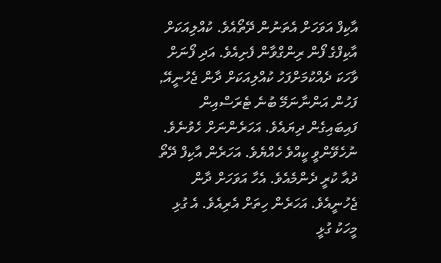އާކިފް އަވަހަށް އެތަނުން ދޭތޯއެވެ. ކުއްލިއަކަށް އާކިފްގެ ފޯން ރިންގްވާން ފެށިއެވެ. އަދި ފޯނަށް ވާހަކަ ދެއްކުމަށްފަހު ކުއްލިއަކަށް ދާން ޖެހުނީއޭ, ފަހުން އަންނާނަމޭ ބުނެ ޓެރަސްއިން ފައިބައިގެން ދިޔައެވެ. އަހަރެންނަށް ހެވުނެވެ. ނުހެވޭންވީ ކީއްވެ ހެއްޔެވެ. އަހަރެން އާކިފް ދޭތޯ ދުއާ ކުރީ ދެންމެއެވެ. އެހާ އަވަހަށް ދާން ޖެހުނީއެވެ. އަހަރެން ހިތަށް އެރިއެވެ. އެ ގުޅި މީހަކު ގުޅީ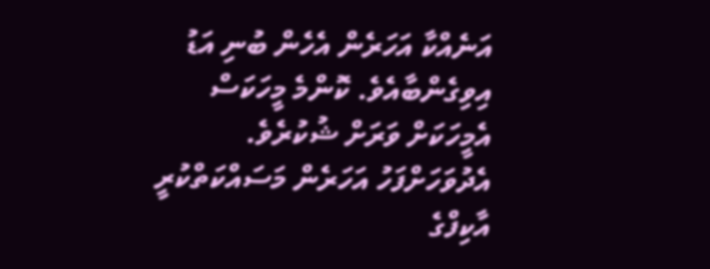އަނެއްކާ އަހަރެން އެހެން ބުނި އަޑު އިވިގެންބާއެވެ. ކޮންމެ މީހަކަސް އެމީހަކަށް ވަރަށް ޝުކުރެވެ.
އެދުވަހަށްފަހު އަހަރެން މަސައްކަތްކުރީ އާކިފްގެ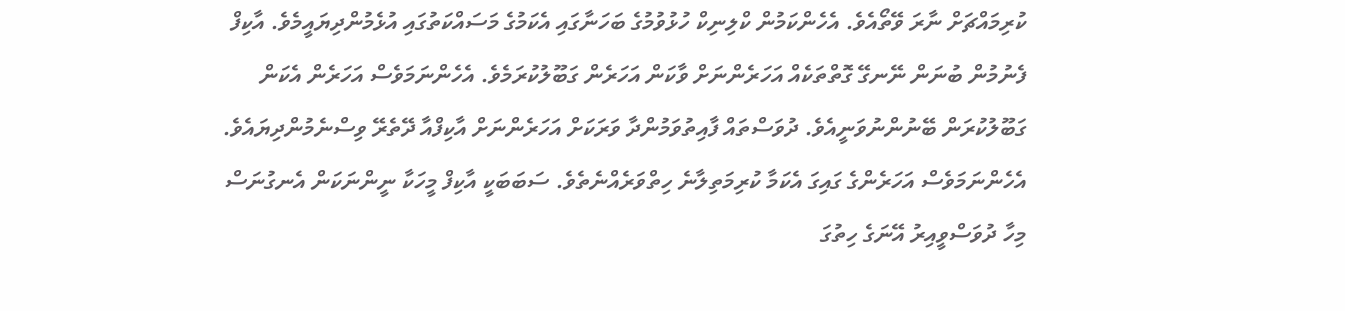ކުރިމައްޗަށް ނާރަ ވޭތޯއެވެ. އެހެންކަމުން ކްލިނިކް ހުޅުވުމުގެ ބަހަނާގައި އެކަމުގެ މަސައްކަތުގައި އުޅެމުންދިޔައީމެވެ. އާކިފް ފެނުމުން ބުނަން ނޭނގޭ ގޮތްތަކެއް އަހަރެންނަށް ވާކަން އަހަރެން ގަބޫލުކުރަމެވެ. އެހެންނަމަވެސް އަހަރެން އެކަން ގަބޫލުކުރަން ބޭނުންނުވަނީއެވެ. ދުވަސްތައް ފާއިތުވަމުންދާ ވަރަކަށް އަހަރެންނަށް އާކިފްއާ ދޭތެރޭ ވިސްނެމުންދިޔައެވެ. އެހެންނަމަވެސް އަހަރެންގެ ގައިގަ އެކަމާ ކުރިމަތިލާނެ ހިތްވަރެއްނެތެވެ. ސަބަބަކީ އާކިފް މީހަކާ ނީންނަކަން އެނގުނަސް މިހާ ދުވަސްވީއިރު އޭނަގެ ހިތުގަ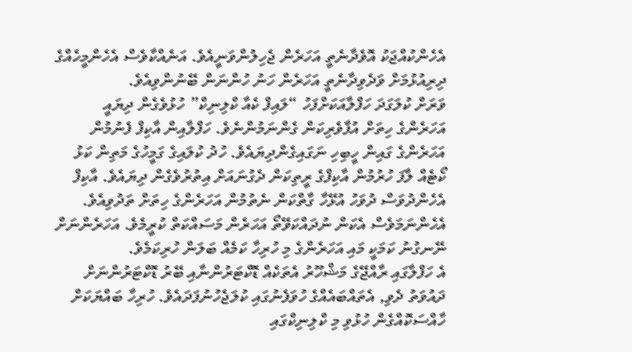އެހެންކުއްޖަކު އޮވެދާނެތީ އަހަރެން ޖެހިލުންވަނީއެވެ. އަނެއްކާވެސް އެހެންމީހެއްގެ ދިރިއުޅުމަށް ވަދެވިދާނެތީ އަހަރެން ހަނު ހުންނަން ބޭނުންވިއެވެ.
ވަރަށް ކުލަގަދަ ހަފްލާއަކަށްފަހު “ލައިފް ކެއާ ކްލިނިކް” ހުޅުވެގެން ދިޔައީ އަހަރެންގެ ހިތަށް އުފާވެރިކަން ގެންނަމުންނެވެ. ހަފްލާއިން އާކިފް ފެނުމުން އަހަރެންގެ ގައިން ހީބިހި ނަގައިގެންދިޔައެވެ. ހުދު ކުލައިގެ ގަމީހުގެ މަތިން ކަޅު ކޯޓެއް ލާފަ ހުރުމުން އާކިފްގެ ރީތިކަން ދެގުނައަށް އިތުރުވެގެން ދިޔައެވެ. އާކިފް އެހެންދުވަސް ދުވަހު އުޅޭހާ ގާތްކަން ނެތުމުން އަހަރެންގެ ހިތަށް ތަދުވިއެވެ. އެހެންނަމަވެސް އެކަން ނުދައްކަވޭތޯ އަހަރެން މަސައްކަތް ކުރީމެވެ. އަހަރެންނަށް ނޭނގުނު ކަމަކީ މައި އަހަރެންގެ މި ހުރިހާ ކަމެއް ބަލަން ހުރިކަމެވެ.
އެ ހަފްލާގައި ރާއްޖޭގެ މަޝްހޫރު އެތަކެއް ޑޮކްޓަރުންނާއި ބޭރު ޑޮކްޓަރުންނަށް ދައުވަތު ދެވި, އެތައްބައެއްގެ ހުވަފެނުގައި ކުލަޖެހުނުފަދައެވެ. ހުރިހާ ބައްޔަކަށް ހާއްސަކޮއްގެން ހުޅުވި މި ކްލިނިކްގައި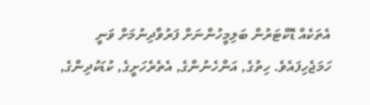އެތަކެއް ޑޮކްޓަރުން ބަލިމީހުންނަށް ފަރުވާދިނުމަށް ވަނީ ހަމަޖެހިފައެވެ. ހިތުގެ, އަންހެނުންގެ, އެތެރެހަށީގެ, ކުޑަކުދިންގެ,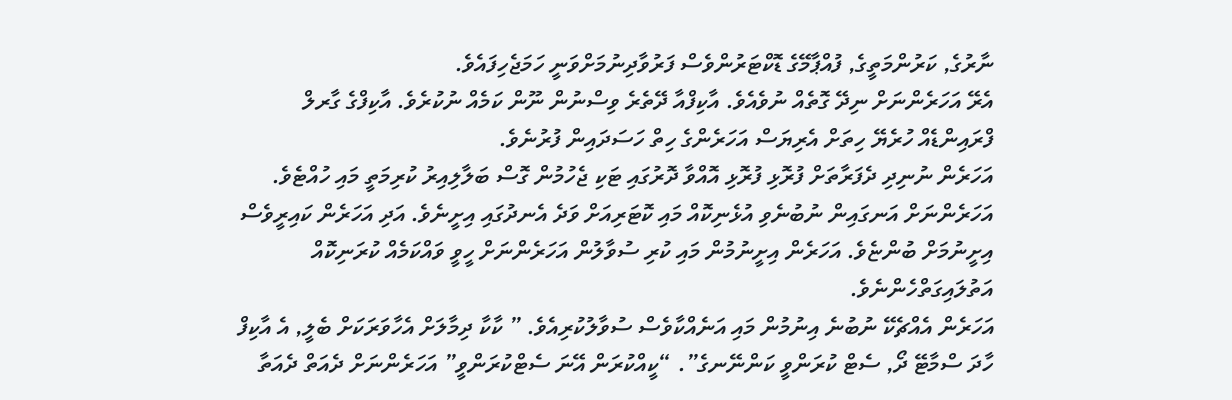ނާރުގެ, ކަރުންމަތީގެ, ފުއްޕާމޭގެ ޑޮކްޓަރުންވެސް ފަރުވާދިނުމަށްވަނީ ހަމަޖެހިފައެވެ.
އެރޭ އަހަރެންނަށް ނިދޭ ގޮތެއް ނުވެއެވެ. އާކިފްއާ ދޭތެރެ ވިސްނުން ނޫން ކަމެއް ނުކުރެވެ. އާކިފްގެ ގާރލް ފްރައިންޑެއް ހުރެޔޭ ހިތަށް އެރިޔަސް އަހަރެންގެ ހިތް ހަސަދައިން ފުރުނެވެ.
އަހަރެން ނުނިދި ދެފަރާތަށް ފުރޮޅި ފުރޮޅި އޮއްވާ ދޮރުގައި ޓަކި ޖެހުމުން ގޮސް ބަލާލިއިރު ކުރިމަތީ މައި ހުއްޓެވެ. އަހަރެންނަށް އަނގައިން ނުބުނެވި އުޅެނިކޮއް މައި ކޮޓަރިއަށް ވަދެ އެނދުގައި އިށީނެވެ. އަދި އަހަރެން ކައިރީވެސް އިށީނުމަށް ބުންޏެވެ. އަހަރެން އިށީނުމުން މައި ކުރި ސުވާލުން އަހަރެންނަށް ހީވީ ވައްކަމެއް ކުރަނިކޮއް އަތުލައިގަތްހެންނެވެ.
އަހަރެން އެއްޗެކޭ ނުބުނެ އިނުމުން މައި އަނެއްކާވެސް ސުވާލުކުރިއެވެ. ” ކާކާ ދިމާލަށް އެހާވަރަކަށް ބެލީ, އެ އާކިފް ހާދަ ސްމާޓޭ ދޯ, ސެޓް ކުރަންވީ ކަންނޭނގެ”. “ކީއްކުރަން އޭނަ ސެޓްކުރަންވީ” އަހަރެންނަށް ދެއަތް ދެއަތާ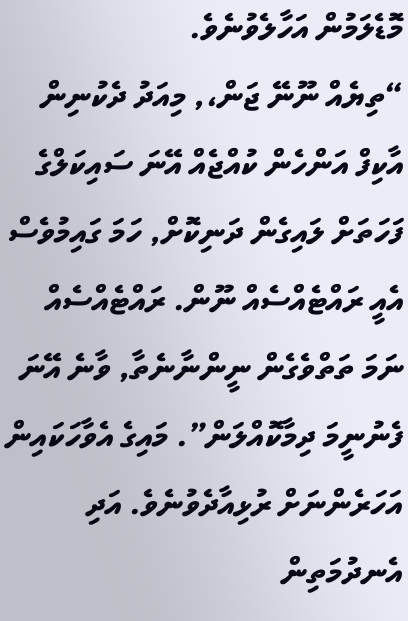މޮޑެލަމުން އަހާލެވުނެވެ.
“ތިޔެއް ނޫނޭ ޖަން،, މިއަދު ދެކުނިން އާކިފް އަންހެން ކުއްޖެއް އޭނަ ސައިކަލްގެ ފަހަތަށް ލައިގެން ދަނިކޮށް, ހަމަ ގައިމުވެސް އެއީ ރައްޓެއްސެއް ނޫން. ރައްޓެއްސެއް ނަމަ ތަތްވެގެން ނީންނާނެތާ, ވާނެ އޭނަ ފެނުނީމަ ދިމާކޮއްލަން”. މައިގެ އެވާހަކައިން އަހަރެންނަށް ރުޅިއާދެވުނެވެ. އަދި އެނދުމަތިން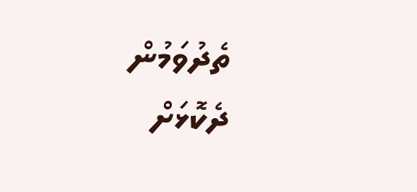ތެދުވަމުން ދެކޮޅަށް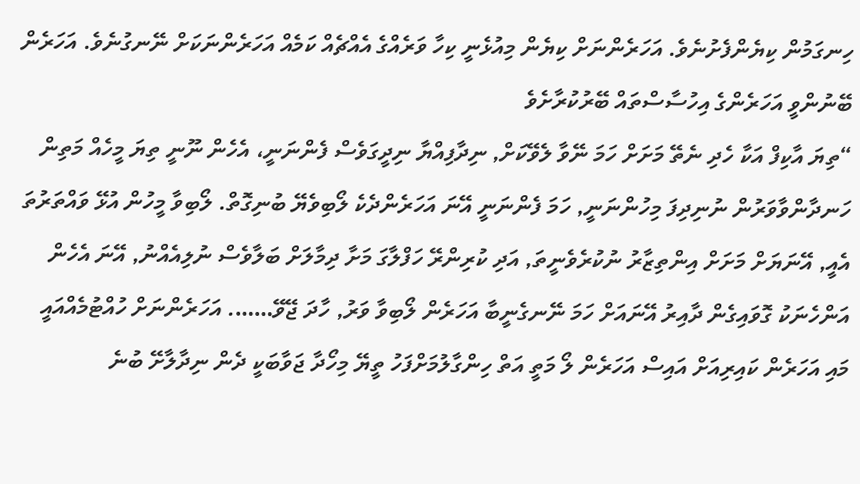ހިނގަމުން ކިޔެންފެށުނެވެ. އަހަރެންނަށް ކިޔެން މިއުޅެނީ ކިހާ ވަރެއްގެ އެއްޗެއް ކަމެއް އަހަރެންނަކަށް ނޭނގުނެވެ. އަހަރެން ބޭނުންވީ އަހަރެންގެ އިހުސާސްތައް ބޭރުކުރާށެވެ
“ތިޔަ އާކިފް އަކާ ހެދި ނެތޭ މަށަށް ހަމަ ނޭވާ ލެވޭކަށް, ނިދާފިއްޔާ ނިދީގަވެސް ފެންނަނީ، އެހެން ނޫނީ ތިޔަ މީހެއް މަތިން ހަނދާންވާވަރުން ނުނިދިފަ މިހުންނަނީ, ހަމަ ފެންނަނީ އޭނަ އަހަރެންދެކެ ލޯބިވެޔޭ ބުނިގޮތް. ލޯބިވާ މީހުން އުޅޭ ވައްތަރުތަ އެއީ, އޭނަޔަށް މަށަށް އިންތިޒާރު ނުކުރެވެނީތަ, އަދި ކުރިންރޭ ހަފްލާގަ މަށާ ދިމާލަށް ބަލާވެސް ނުލިއެއްނު, އޭނަ އެހެން އަންހެނަކު ގޮވައިގެން ދާއިރު އޭނައަށް ހަމަ ނޭނގެނީބާ އަހަރެން ލޯބިވާ ވަރު, ހާދަ ޖޭވޭ……. އަހަރެންނަށް ހުއްޓުމެއްއައީ މައި އަހަރެން ކައިރިއަށް އައިސް އަހަރެން ލޯ މަތީ އަތް ހިންގާލުމަށްފަހު ތީޔޭ މިހޯދާ ޖަވާބަކީ ދެން ނިދާލާށޭ ބުނެ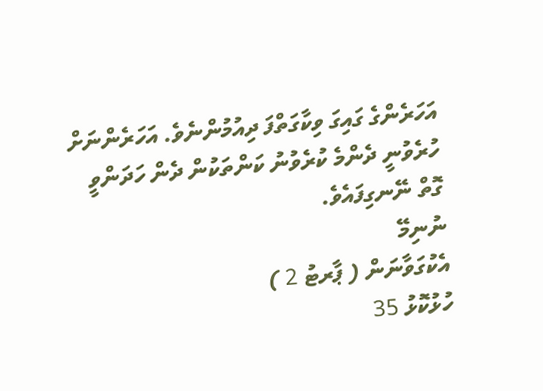އަހަރެންގެ ގައިގަ ވިކާގަތްފަ ދިއުމުންނެވެ. އަހަރެންނަށް ހުރެވުނީ ދެންމެ ކުރެވުނު ކަންތަކުން ދެން ހަދަންވީ ގޮތް ނޭނގިފައެވެ.
ނުނިމޭ
އެކުގަވާނަން ( ޕާރޓު 2 )
ހުޅުކޮޅު 35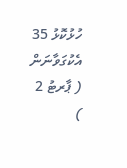ހުޅުކޮޅު 35
އެކުގަވާނަން ( ޕާރޓު 2 )